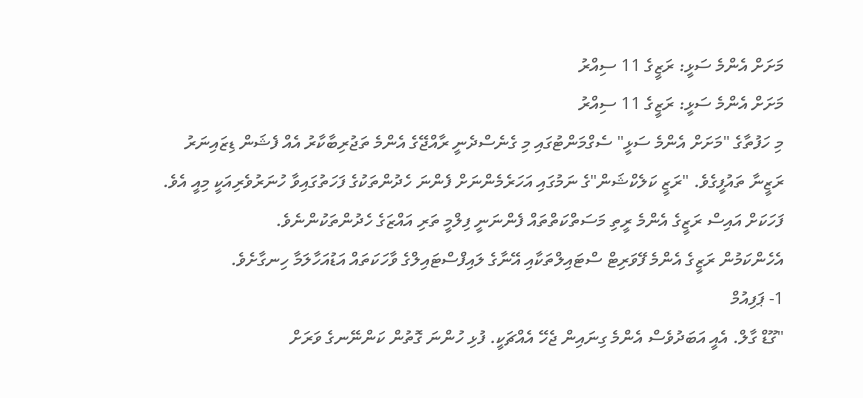މަށަށް އެންމެ ސަޅީ: ރަޒީގެ 11 ސިއްރު
މަށަށް އެންމެ ސަޅީ: ރަޒީގެ 11 ސިއްރު
މި ހަފުތާގެ "މަށަށް އެންމެ ސަޅީ" ސެގްމަންޓުގައި މި ގެނެސްދެނީ ރާއްޖޭގެ އެންމެ ތަޖުރިބާކާރު އެއް ފެޝަން ޑިޒައިނަރު ރަޒީނާ ތައުފީގެވެ. "ރަޒީ ކަލެކްޝަން"ގެ ނަމުގައި އަހަރެމެންނަށް ފެންނަ ހެދުންތަކުގެ ފަހަތުގައިވާ ހުނަރުވެރިއަކީ މިއީ އެވެ. ފަހަކަށް އައިސް ރަޒީގެ އެންމެ ރީތި މަސަތްކަތްތައް ފެންނަނީ ފިލްމީ ތަރި އައްޒަގެ ހެދުންތަކުންނެވެ.
އެހެންކަމުން ރަޒީގެ އެންމެ ފޭވަރިޓް ސްޓައިލްތަކާއި އޭނާގެ ލައިފްސްޓައިލްގެ ވާހަކަތައް އަޑުއަހާލަމާ ހިނގާށެވެ.
1- ޕަފިއުމް
"ގޫޑް ގާލް. އެއީ އަބަދުވެސް އެންމެ ގިނައިން ޖެހޭ އެއްޗަކީ. ފުޅި ހުންނަ ގޮތުން ކަންނޭނގެ ވަރަށް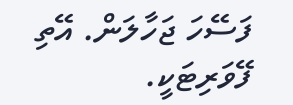ފަސޭހަ ޖަހާލަން. އޭތި ފޭވަރިޓަކީ.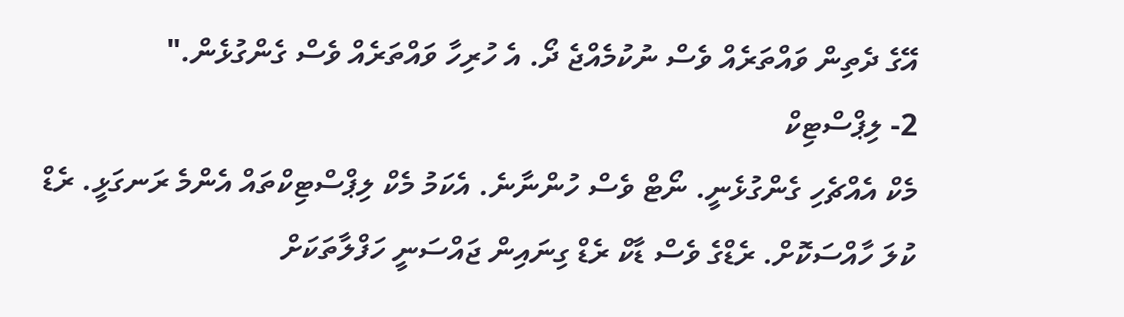އޭގެ ދެތިން ވައްތަރެއް ވެސް ނުކުމެއްޖެ ދޯ. އެ ހުރިހާ ވައްތަރެއް ވެސް ގެންގުޅެން."
2- ލިޕްސްޓިކް
މެކް އެއްޗެހި ގެންގުޅެނީ. ނޯޓް ވެސް ހުންނާނެ. އެކަމު މެކް ލިޕްސްޓިކްތައް އެންމެ ރަނގަޅީ. ރެޑް ކުލަ ހާއްސަކޮށް. ރެޑްގެ ވެސް ޑާކް ރެޑް ގިނައިން ޖައްސަނީ ހަފްލާތަކަށް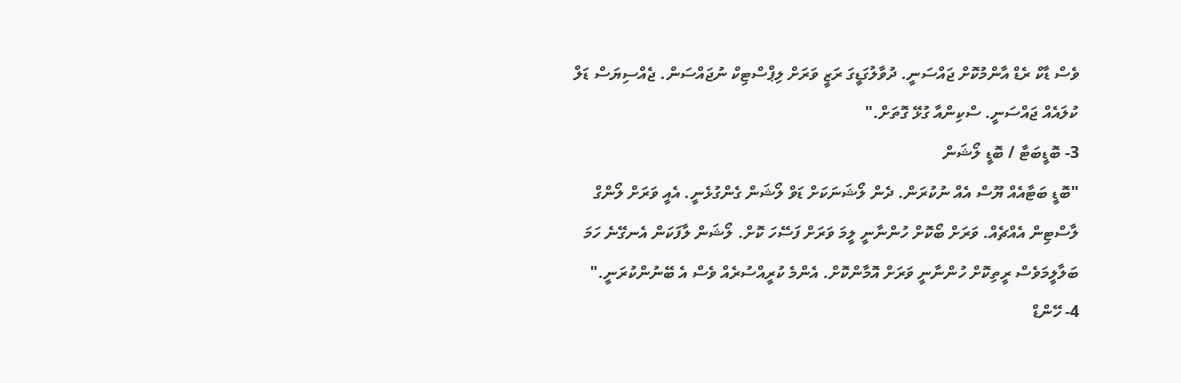ވެސް ޑާކް ރެޑް އާންމުކޮށް ޖައްސަނީ. ދުވާލުގަޑީގަ ރަޒީ ވަރަށް ލިޕްސްޓިކް ނުޖައްސަން. ޖެއްސިޔަސް ޑަލް ކުލައެއް ޖައްސަނީ. ސްކިންއާ ގުޅޭ ގޮތަށް."
3- ބޮޑީބަޓާ / ބޮޑީ ލޯޝަން
"ބޮޑީ ބަޓާއެއް ޔޫސް އެއް ނުކުރަން. ދެން ލޯޝަނަކަށް ޑަވް ލޯޝަން ގެންގުޅެނީ. އެއީ ވަރަށް ލޯންގް ލާސްޓިން އެއްޗެއް. ވަރަށް ބޯކޮށް ހުންނާނީ ލީމަ ވަރަށް ފަސޭހަ ކޮށް. ލޯޝަން ލާފަކަން އެނގޭނެ ހަމަ ބަލާލީމަވެސް ރީތިކޮށް ހުންނާނީ ވަރަށް އޮމާންކޮށް. އެންމެ ކުރީއްސުރެއް ވެސް އެ ބޭނުންކުރަނީ."
4- ހޭންޑް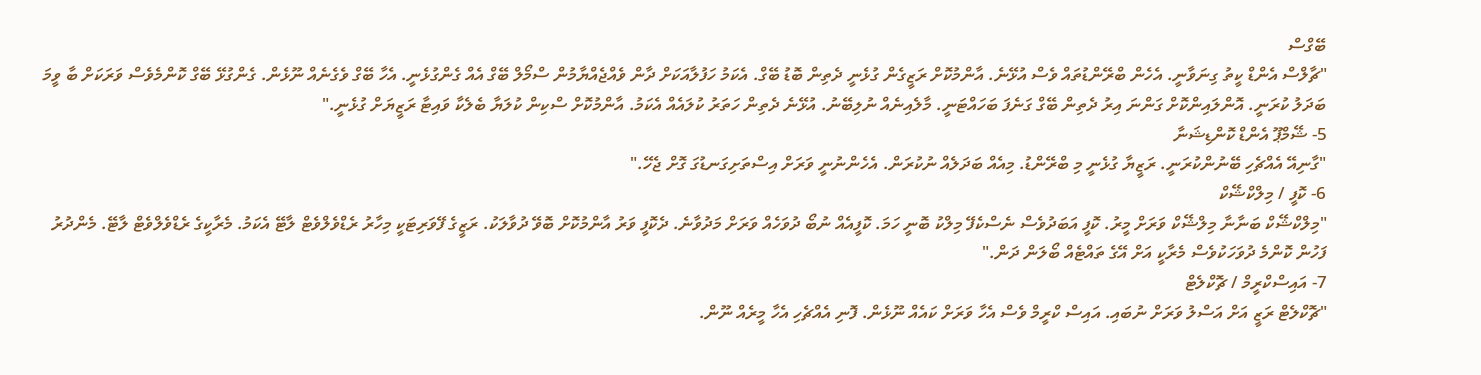ބޭގްސް
"ޗާލްސް އެންޑް ކީތު ގިނަވާނީ. އެހެން ބްރޭންޑުތައް ވެސް އުޅޭނެ. އާންމުކޮށް ރަޒީގެން ގުޅެނީ ދެތިން ބޮޑު ބޭގް. އެކަމު ހަފުލާއަކަށް ދާން ވެއްޖެއްޔާމުން ސްމޯލް ބޭގް އެއް ގެންގުޅެނީ. އެހާ ބޭގް ވެގެނެއް ނޫޅެން. ގެންގުޅޭ ބޭގް ކޮންމެވެސް ވަރަކަށް ބާ ވީމަ ބަދަލު ކުރަނީ. އޮންލައިންކޮށް ގަންނަ އިރު ދެތިން ބޭގް ގަނެފަ ބަހައްޓަނީ. މާލެއިނެއް ނުލިބޭނު. އުޅޭނެ ދެތިން ހަތަރު ކުލައެއް އެކަމު. އާންމުކޮށް ސްކިން ކުލަޔާ ބެލެކާ ވައިޓާ ރަޒީޔަށް ގުޅެނީ."
5- ޝޭމްޕޫ އެންޑް ކޮންޑިޝަނާ
"ގާނިއޭ އެއްޗެހި ބޭނުންކުރަނީ. ރަޒީޔާ ގުޅެނީ މި ބްރޭންޑު. މިއެއް ބަދަލެއް ނުކުރަން. އެހެންނުނީ ވަރަށް އިސްތަށިގަނޑުގަ ގޮށް ޖެހޭ."
6- ކޮފީ / މިލްކްޝޭކް
"މިލްކްޝޭކް ބަނާނާ މިލްޝޭކް ވަރަށް މީރު. ކޮފީ އަބަދުވެސް ނެސްކެފޭ މިލްކު ބޮނީ ހަމަ. ކޮފީއެއް ނުބޯ ދުވަހެއް ވަރަށް މަދުވާނެ. ދެކޮފީ ވަރު އާންމުކޮށް ބޮވޭ ދުވާލަކު. ރަޒީގެ ފޭވަރިޓަކީ މިހާރު ރެޑްވެލްވެޓް ލާޓޭ އެކަމު. މެރާކީގެ ރެޑްވެލްވެޓް ލާޓޭ. މެންދުރު ފަހުން ކޮންމެ ދުވަހަކުވެސް މެރާކީ އަށް އޭގެ ތައްޓެއް ބޯލަން ދަން."
7- އައިސްކްރީމް / ޗޮކްލެޓް
"ޗޮކްލެޓް ރަޒީ އަށް އަސްލު ވަރަށް ނުބައި. އައިސް ކްރީމް ވެސް އެހާ ވަރަށް ކައެއް ނޫޅެން. ފޮނި އެއްޗެހި އެހާ މީރެއް ނޫން.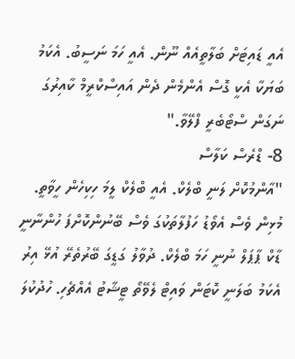އެއީ ޑައިޓަށް ބަލާތީއެއް ނޫން. އެއީ ހަމަ ނަސީބު. އެކަމު ބަޔަކާ އެކީ ގޮސް އެންމެން ދެން އައިސްކްރީމް ކާއިރުގަ ނަގަން ސްޓޯބެރީ ފްލޭވާ."
8- ޑްރެސް ކަލާސް
"އާންމުކޮށް ލަނީ ބްލެކް. އެއީ ބްލެކް ލީމަ ހިކިހެން ހީވާތީ. މުޅިން ވެސް އެވޯޑު ހަފުލާތަކުގަ ވެސް ބޭނުންކޮށްފަ ހުންނާނީ ޑާކް ޕާޕަލް ނުނީ ހަމަ ބްލެކް. ދުވާލު ގަޑީގަ ބޭރުތެރޭ އުޅޭ އިރު އެކަމު ބަލަނީ ކޮޓަން ވައިޓް ލެވޭތޯ ޓީޝާޓު އެއްޗެހި. ހުދުކުލަ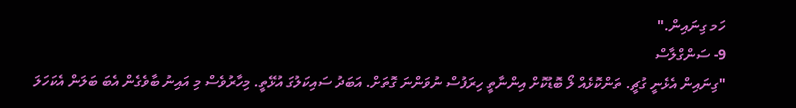ހަމ ގިނައިން."
9- ސަންގްލާސް
"ގިނައިން އެޅެނީ ގުޗީ. ތަންކޮޅެއް ލޯ ބޮޑުކޮށް އިންނާތީ ހިރަފުސް ނުވަންނަ ގޮތަށް. އަބަދު ސައިކަލުގަ އުޅޭތީ. މިހާރުވެސް މި އައިނު ބާވެގެން އެބަ ބަލަން އެކަހަލަ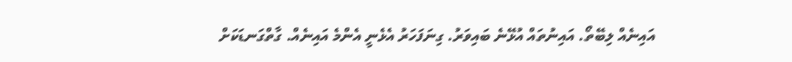އައިނެއް ލިބޭތޯ. އައިނުތައް އުޅޭނެ ބައިވަރު. ގިނަފަހަރު އެޅެނީ އެންމެ އައިނެއް. ގާތްގަނޑަކަށް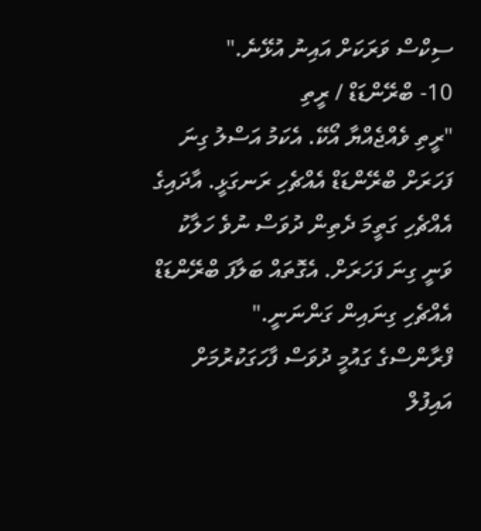ސިކްސް ވަރަކަށް އައިނު އުޅޭނެ."
10- ބްރޭންޑަޑް / ރީތި
"ރީތި ވެއްޖެއްޔާ އޯކޭ. އެކަމު އަސްލު ގިނަ ފަހަރަށް ބްރޭންޑަޑް އެއްޗެހި ރަނގަޅީ. އާދައިގެ އެއްޗެހި ގަތީމަ ދެތިން ދުވަސް ނުވެ ހަލާކު ވަނީ ގިނަ ފަހަރަށް. އެގޮތައް ބަލާފަ ބްރޭންޑަޑް އެއްޗެހި ގިނައިން ގަންނަނީ."
ފްރާންސްގެ ގައުމީ ދުވަސް ފާހަގަކުރުމަށް އައިފުލް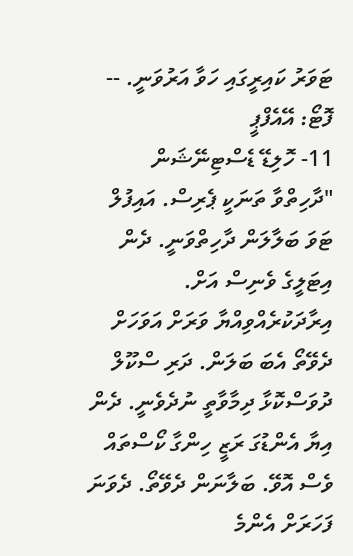ޓަވަރު ކައިރީގައި ހަވާ އަރުވަނީ. -- ފޮޓޯ: އޭއެފްޕީ
11- ހޮލިޑޭ ޑެސްޓިނޭޝަން
"ދާހިތްވާ ތަނަކީ ޕެރިސް. އައިފުލް ޓަވަ ބަލާލަން ދާހިތްވަނީ. ދެން އިޓަލީގެ ވެނިސް އަށް. އިރާދަކުރެއްވިއްޔާ ވަރަށް އަވަހަށް ދެވޭތޯ އެބަ ބަލަން. ދަރި ސްކޫލް ދުވަސްކޮޅާ ދިމާވާތީ ނުދެވެނީ. ދެން އިޔާ އެންޑުގަ ރަޒީ ހިންގާ ކޯސްތައް ވެސް އޮވޭ. ބަލާނަން ދެވޭތޯ. ދެވަނަ ފަހަރަށް އެންމެ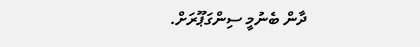ދާން ބެނުމީ ސިންގަޕޫރަށް.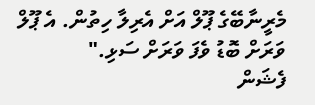މެރީނާބޭގެ ޕޫލް އަށް އެރިލާ ހިތުން. އެ ޕޫލް ވަރަށް ބޮޑު ވެފަ ވަރަށް ސަޅި."
ފެޝަން